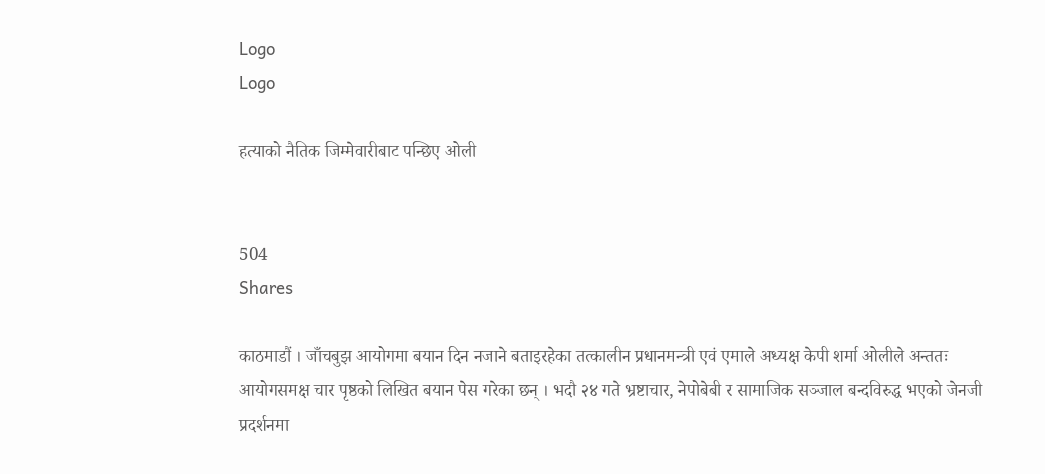Logo
Logo

हत्याको नैतिक जिम्मेवारीबाट पन्छिए ओली


504
Shares

काठमाडौं । जाँचबुझ आयोगमा बयान दिन नजाने बताइरहेका तत्कालीन प्रधानमन्त्री एवं एमाले अध्यक्ष केपी शर्मा ओलीले अन्ततः आयोगसमक्ष चार पृष्ठको लिखित बयान पेस गरेका छन् । भदौ २४ गते भ्रष्टाचार, नेपोबेबी र सामाजिक सञ्जाल बन्दविरुद्ध भएको जेनजी प्रदर्शनमा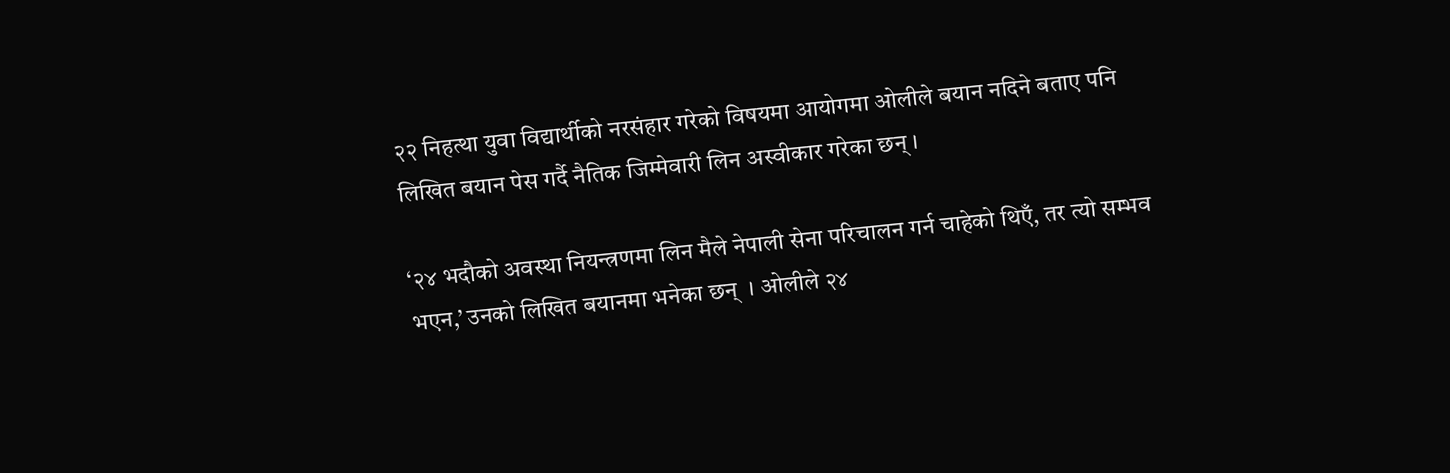२२ निहत्था युवा विद्यार्थीको नरसंहार गरेको विषयमा आयोगमा ओलीले बयान नदिने बताए पनि लिखित बयान पेस गर्दै नैतिक जिम्मेवारी लिन अस्वीकार गरेका छन् ।

‘२४ भदौको अवस्था नियन्त्रणमा लिन मैले नेपाली सेना परिचालन गर्न चाहेको थिएँ, तर त्यो सम्भव भएन,’ उनको लिखित बयानमा भनेका छन्  । ओलीले २४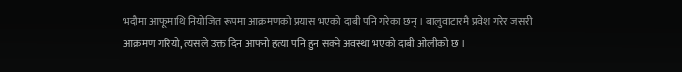भदौमा आफूमाथि नियोजित रूपमा आक्रमणको प्रयास भएको दाबी पनि गरेका छन् । बालुवाटारमै प्रवेश गरेर जसरी आक्रमण गरियो, त्यसले उक्त दिन आफ्नो हत्या पनि हुन सक्ने अवस्था भएको दाबी ओलीको छ ।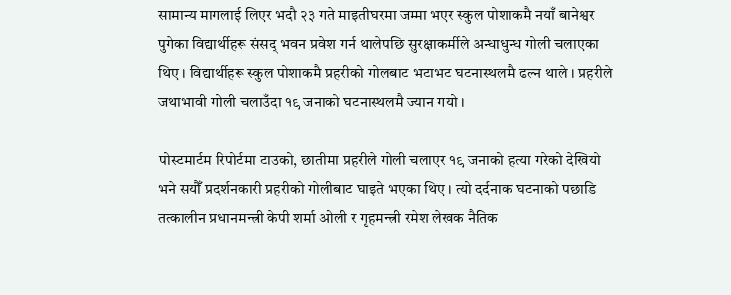सामान्य मागलाई लिएर भदौ २३ गते माइतीघरमा जम्मा भएर स्कुल पोशाकमै नयाँ बानेश्वर पुगेका विद्यार्थीहरू संसद् भवन प्रवेश गर्न थालेपछि सुरक्षाकर्मीले अन्धाधुन्ध गोली चलाएका थिए । विद्यार्थीहरू स्कुल पोशाकमै प्रहरीको गोलबाट भटाभट घटनास्थलमै ढल्न थाले । प्रहरीले जथाभावी गोली चलाउँदा १९ जनाको घटनास्थलमै ज्यान गयो ।

पोस्टमार्टम रिपोर्टमा टाउको, छातीमा प्रहरीले गोली चलाएर १९ जनाको हत्या गरेको देखियो भने सयौँ प्रदर्शनकारी प्रहरीको गोलीबाट घाइते भएका थिए । त्यो दर्दनाक घटनाको पछाडि तत्कालीन प्रधानमन्त्री केपी शर्मा ओली र गृहमन्त्री रमेश लेखक नैतिक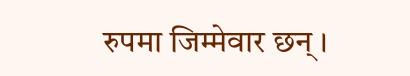रुपमा जिम्मेवार छन् ।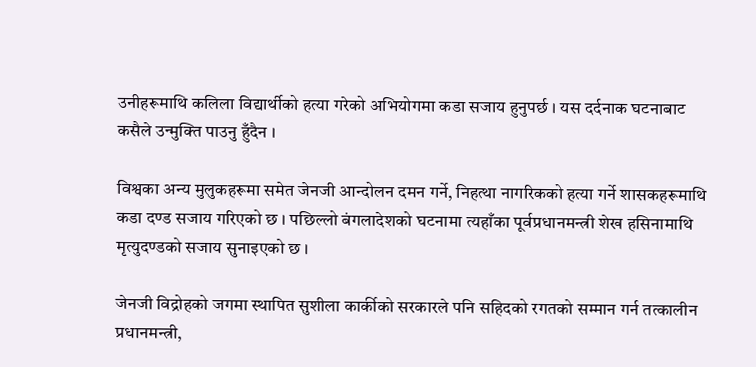उनीहरूमाथि कलिला विद्यार्थीको हत्या गरेको अभियोगमा कडा सजाय हुनुपर्छ । यस दर्दनाक घटनाबाट कसैले उन्मुक्ति पाउनु हुँदैन ।

विश्वका अन्य मुलुकहरूमा समेत जेनजी आन्दोलन दमन गर्ने, निहत्था नागरिकको हत्या गर्ने शासकहरूमाथि कडा दण्ड सजाय गरिएको छ । पछिल्लो बंगलादेशको घटनामा त्यहाँका पूर्वप्रधानमन्त्री शेख हसिनामाथि मृत्युदण्डको सजाय सुनाइएको छ ।

जेनजी विद्रोहको जगमा स्थापित सुशीला कार्कीको सरकारले पनि सहिदको रगतको सम्मान गर्न तत्कालीन प्रधानमन्त्री,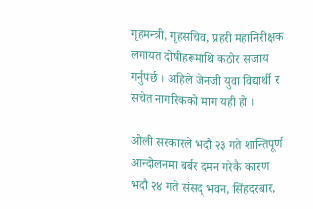गृहमन्त्री, गृहसचिव, प्रहरी महानिरीक्षक लगायत दोषीहरूमाथि कठोर सजाय गर्नुपर्छ । अहिले जेनजी युवा विद्यार्थी र सचेत नागरिकको माग यही हो ।

ओली सरकारले भदौ २३ गते शान्तिपूर्ण आन्दोलनमा बर्बर दमन गरेकै कारण भदौ २४ गते संसद् भवन, सिंहदरबार,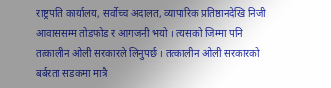राष्ट्रपति कार्यालय, सर्वोच्च अदालत, व्यापारिक प्रतिष्ठानदेखि निजी आवाससम्म तोडफोड र आगजनी भयो । त्यसको जिम्मा पनि तत्कालीन ओली सरकारले लिनुपर्छ । तत्कालीन ओली सरकारको बर्बरता सडकमा मात्रै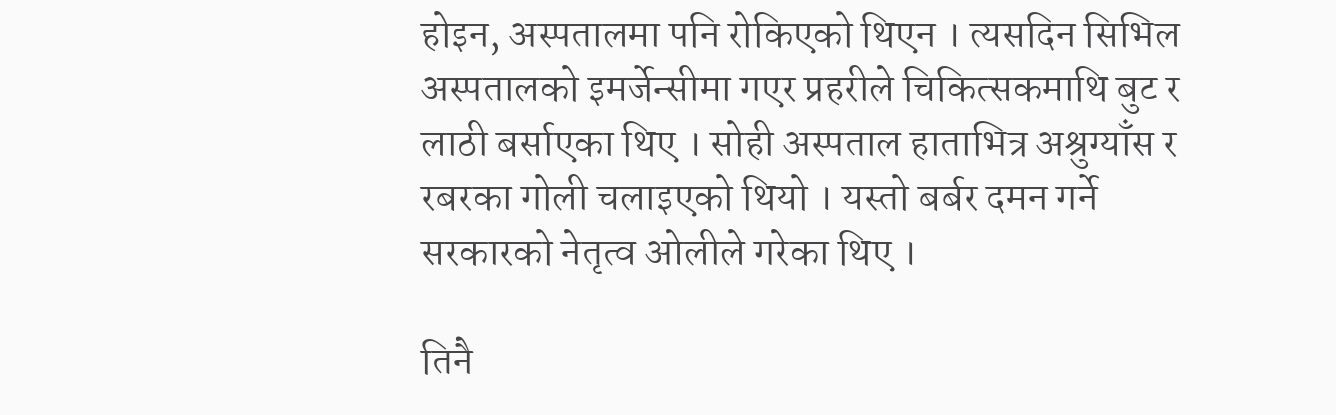होइन, अस्पतालमा पनि रोकिएको थिएन । त्यसदिन सिभिल अस्पतालको इमर्जेन्सीमा गएर प्रहरीले चिकित्सकमाथि बुट र लाठी बर्साएका थिए । सोही अस्पताल हाताभित्र अश्रुग्याँस र रबरका गोली चलाइएको थियो । यस्तो बर्बर दमन गर्ने सरकारको नेतृत्व ओलीले गरेका थिए ।

तिनै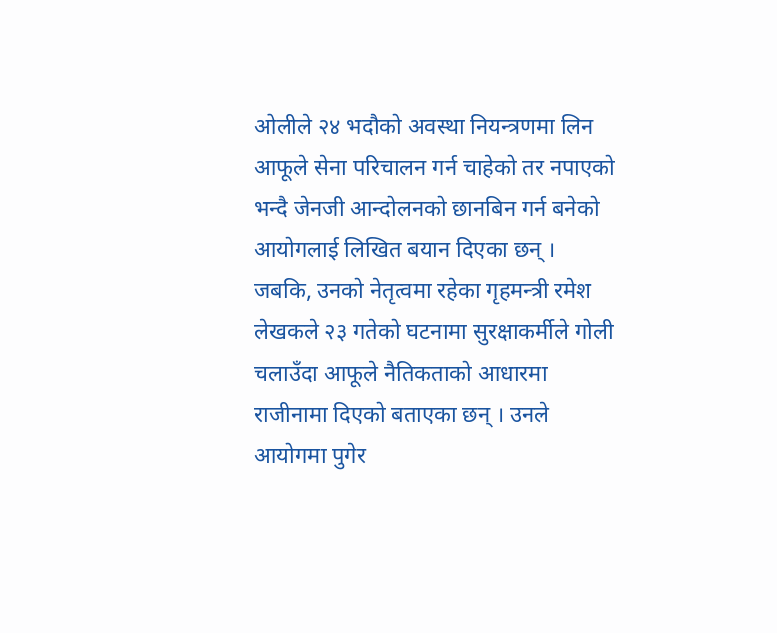ओलीले २४ भदौको अवस्था नियन्त्रणमा लिन आफूले सेना परिचालन गर्न चाहेको तर नपाएको भन्दै जेनजी आन्दोलनको छानबिन गर्न बनेको आयोगलाई लिखित बयान दिएका छन् । जबकि, उनको नेतृत्वमा रहेका गृहमन्त्री रमेश लेखकले २३ गतेको घटनामा सुरक्षाकर्मीले गोली चलाउँदा आफूले नैतिकताको आधारमा राजीनामा दिएको बताएका छन् । उनले आयोगमा पुगेर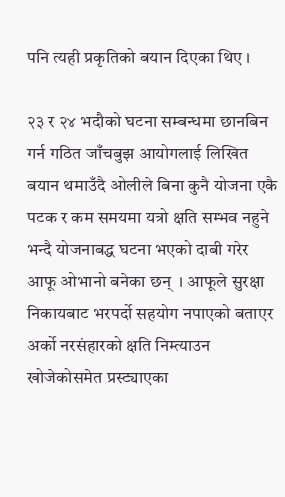पनि त्यही प्रकृतिको बयान दिएका थिए ।

२३ र २४ भदौको घटना सम्बन्धमा छानबिन गर्न गठित जाँचबुझ आयोगलाई लिखित बयान थमाउँदै ओलीले बिना कुनै योजना एकै पटक र कम समयमा यत्रो क्षति सम्भव नहुने भन्दै योजनाबद्ध घटना भएको दाबी गरेर आफू ओभानो बनेका छन्  । आफूले सुरक्षा निकायबाट भरपर्दो सहयोग नपाएको बताएर अर्को नरसंहारको क्षति निम्त्याउन खोजेकोसमेत प्रस्ट्याएका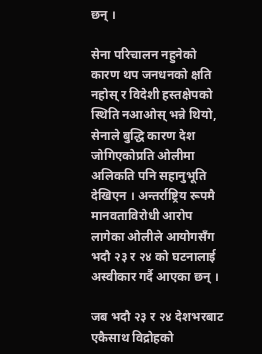छन् ।

सेना परिचालन नहुनेको कारण थप जनधनको क्षति नहोस् र विदेशी हस्तक्षेपको स्थिति नआओस् भन्ने थियो, सेनाले बुद्धि कारण देश जोगिएकोप्रति ओलीमा अलिकति पनि सहानुभूति देखिएन । अन्तर्राष्ट्रिय रूपमै मानवताविरोधी आरोप लागेका ओलीले आयोगसँग भदौ २३ र २४ को घटनालाई अस्वीकार गर्दै आएका छन् ।

जब भदौ २३ र २४ देशभरबाट एकैसाथ विद्रोहको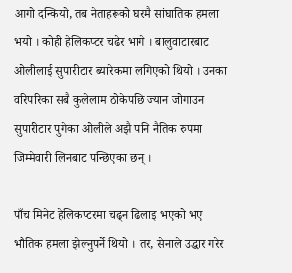आगो दन्कियो, तब नेताहरूको घरमै सांघातिक हमला भयो । कोही हेलिकप्टर चढेर भागे । बालुवाटारबाट ओलीलाई सुपारीटार ब्यारेकमा लगिएको थियो । उनका वरिपरिका सबै कुलेलाम ठोकेपछि ज्यान जोगाउन सुपारीटार पुगेका ओलीले अझै पनि नैतिक रुपमा जिम्मेवारी लिनबाट पन्छिएका छन् ।

पाँच मिनेट हेलिकप्टरमा चढ्न ढिलाइ भएको भए भौतिक हमला झेल्नुपर्ने थियो । तर, सेनाले उद्धार गरेर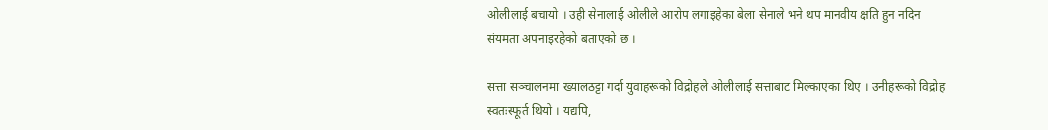ओलीलाई बचायो । उही सेनालाई ओलीले आरोप लगाइहेका बेला सेनाले भने थप मानवीय क्षति हुन नदिन संयमता अपनाइरहेको बताएको छ ।

सत्ता सञ्चालनमा ख्यालठट्टा गर्दा युवाहरूको विद्रोहले ओलीलाई सत्ताबाट मिल्काएका थिए । उनीहरूको विद्रोह स्वतःस्फूर्त थियो । यद्यपि,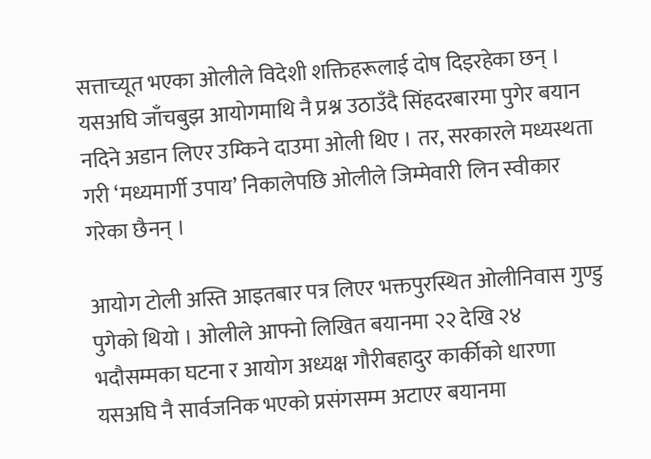सत्ताच्यूत भएका ओलीले विदेशी शक्तिहरूलाई दोष दिइरहेका छन् । यसअघि जाँचबुझ आयोगमाथि नै प्रश्न उठाउँदै सिंहदरबारमा पुगेर बयान नदिने अडान लिएर उम्किने दाउमा ओली थिए । तर, सरकारले मध्यस्थता गरी ‘मध्यमार्गी उपाय’ निकालेपछि ओलीले जिम्मेवारी लिन स्वीकार गरेका छैनन् ।

आयोग टोली अस्ति आइतबार पत्र लिएर भक्तपुरस्थित ओलीनिवास गुण्डु पुगेको थियो । ओलीले आफ्नो लिखित बयानमा २२ देखि २४ भदौसम्मका घटना र आयोग अध्यक्ष गौरीबहादुर कार्कीको धारणा यसअघि नै सार्वजनिक भएको प्रसंगसम्म अटाएर बयानमा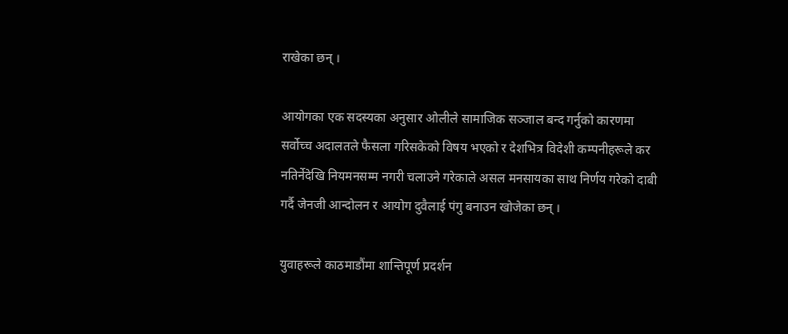राखेका छन् ।

आयोगका एक सदस्यका अनुसार ओलीले सामाजिक सञ्जाल बन्द गर्नुको कारणमा सर्वोच्च अदालतले फैसला गरिसकेको विषय भएको र देशभित्र विदेशी कम्पनीहरूले कर नतिर्नेदेखि नियमनसम्म नगरी चलाउने गरेकाले असल मनसायका साथ निर्णय गरेको दाबी गर्दै जेनजी आन्दोलन र आयोग दुवैलाई पंगु बनाउन खोजेका छन् ।

युवाहरूले काठमाडौंमा शान्तिपूर्ण प्रदर्शन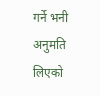गर्ने भनी अनुमति लिएको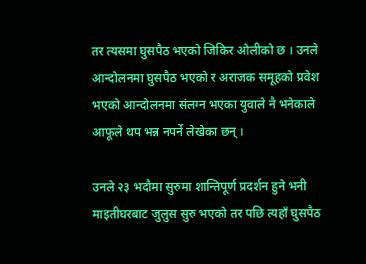तर त्यसमा घुसपैठ भएको जिकिर ओलीको छ । उनले आन्दोलनमा घुसपैठ भएको र अराजक समूहको प्रवेश भएको आन्दोलनमा संलग्न भएका युवाले नै भनेकाले आफूले थप भन्न नपर्ने लेखेका छन् ।

उनले २३ भदौमा सुरुमा शान्तिपूर्ण प्रदर्शन हुने भनी माइतीघरबाट जुलुस सुरु भएको तर पछि त्यहाँ घुसपैठ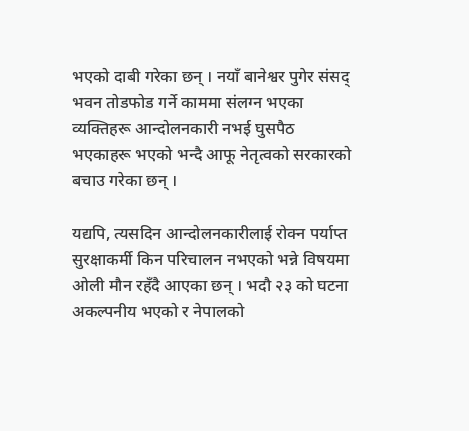भएको दाबी गरेका छन् । नयाँ बानेश्वर पुगेर संसद् भवन तोडफोड गर्ने काममा संलग्न भएका व्यक्तिहरू आन्दोलनकारी नभई घुसपैठ भएकाहरू भएको भन्दै आफू नेतृत्वको सरकारको बचाउ गरेका छन् ।

यद्यपि, त्यसदिन आन्दोलनकारीलाई रोक्न पर्याप्त सुरक्षाकर्मी किन परिचालन नभएको भन्ने विषयमा ओली मौन रहँदै आएका छन् । भदौ २३ को घटना अकल्पनीय भएको र नेपालको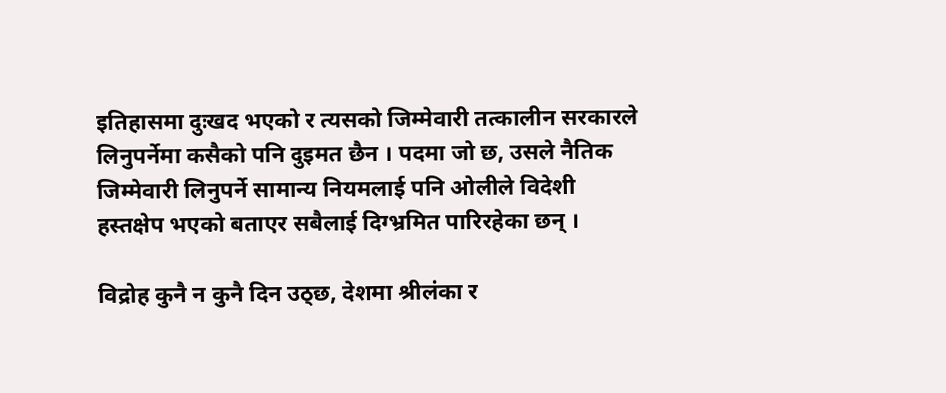इतिहासमा दुःखद भएको र त्यसको जिम्मेवारी तत्कालीन सरकारले लिनुपर्नेमा कसैको पनि दुइमत छैन । पदमा जो छ, उसले नैतिक जिम्मेवारी लिनुपर्ने सामान्य नियमलाई पनि ओलीले विदेशी हस्तक्षेप भएको बताएर सबैलाई दिग्भ्रमित पारिरहेका छन् ।

विद्रोह कुनै न कुनै दिन उठ्छ, देशमा श्रीलंका र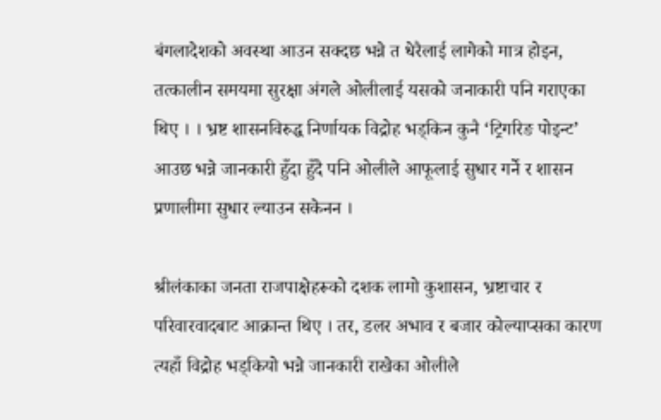बंगलादेशको अवस्था आउन सक्दछ भन्ने त धेरैलाई लागेको मात्र होइन, तत्कालीन समयमा सुरक्षा अंगले ओलीलाई यसको जनाकारी पनि गराएका थिए । । भ्रष्ट शासनविरुद्ध निर्णायक विद्रोह भड्किन कुनै ‘ट्रिगरिङ पोइन्ट’ आउछ भन्ने जानकारी हुँदा हुँदै पनि ओलीले आफूलाई सुधार गर्ने र शासन प्रणालीमा सुधार ल्याउन सकेनन ।

श्रीलंकाका जनता राजपाक्षेहरूको दशक लामो कुशासन, भ्रष्टाचार र परिवारवादबाट आक्रान्त थिए । तर, डलर अभाव र बजार कोल्याप्सका कारण त्यहाँ विद्रोह भड्कियो भन्ने जानकारी राखेका ओलीले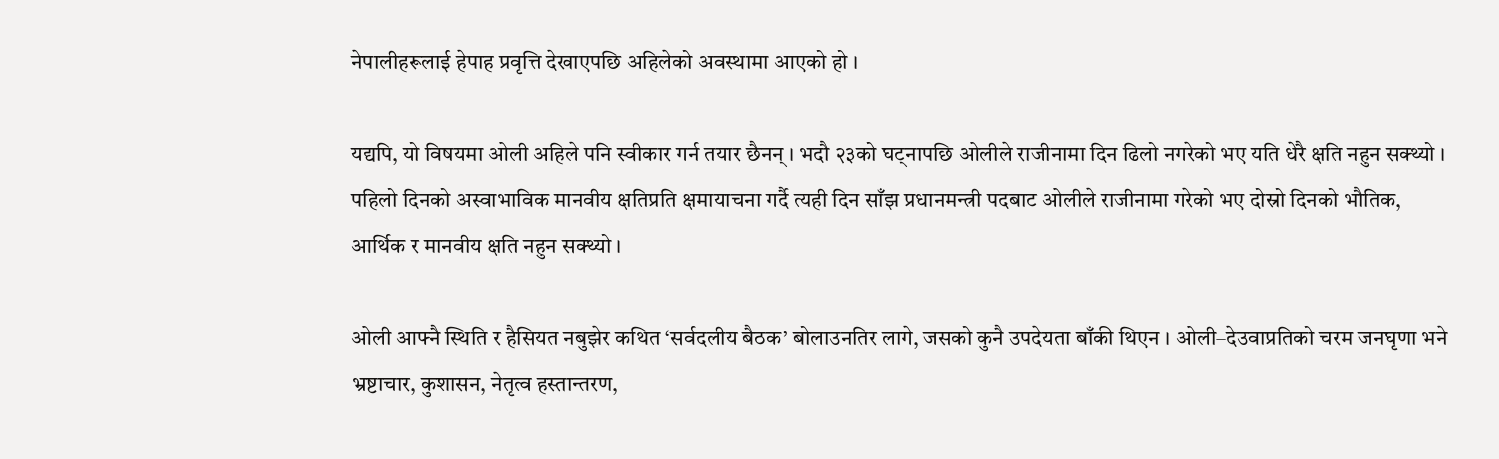नेपालीहरूलाई हेपाह प्रवृत्ति देखाएपछि अहिलेको अवस्थामा आएको हो ।

यद्यपि, यो विषयमा ओली अहिले पनि स्वीकार गर्न तयार छैनन् । भदौ २३को घट्नापछि ओलीले राजीनामा दिन ढिलो नगरेको भए यति धेरै क्षति नहुन सक्थ्यो । पहिलो दिनको अस्वाभाविक मानवीय क्षतिप्रति क्षमायाचना गर्दै त्यही दिन साँझ प्रधानमन्त्री पदबाट ओलीले राजीनामा गरेको भए दोस्रो दिनको भौतिक, आर्थिक र मानवीय क्षति नहुन सक्थ्यो ।

ओली आफ्नै स्थिति र हैसियत नबुझेर कथित ‘सर्वदलीय बैठक’ बोलाउनतिर लागे, जसको कुनै उपदेयता बाँकी थिएन । ओली–देउवाप्रतिको चरम जनघृणा भने भ्रष्टाचार, कुशासन, नेतृत्व हस्तान्तरण,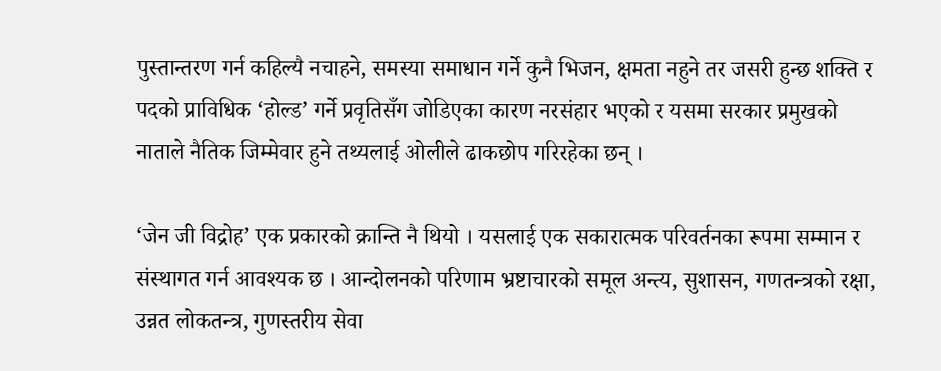पुस्तान्तरण गर्न कहिल्यै नचाहने, समस्या समाधान गर्ने कुनै भिजन, क्षमता नहुने तर जसरी हुन्छ शक्ति र पदको प्राविधिक ‘होल्ड’ गर्ने प्रवृतिसँग जोडिएका कारण नरसंहार भएको र यसमा सरकार प्रमुखको नाताले नैतिक जिम्मेवार हुने तथ्यलाई ओलीले ढाकछोप गरिरहेका छन् ।

‘जेन जी विद्रोह’ एक प्रकारको क्रान्ति नै थियो । यसलाई एक सकारात्मक परिवर्तनका रूपमा सम्मान र संस्थागत गर्न आवश्यक छ । आन्दोलनको परिणाम भ्रष्टाचारको समूल अन्त्य, सुशासन, गणतन्त्रको रक्षा, उन्नत लोकतन्त्र, गुणस्तरीय सेवा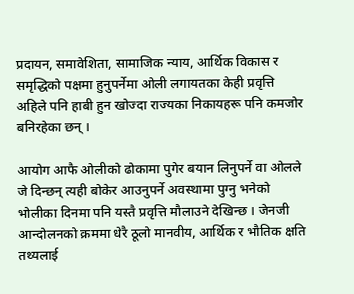प्रदायन, समावेशिता, सामाजिक न्याय, आर्थिक विकास र समृद्धिको पक्षमा हुनुपर्नेमा ओली लगायतका केही प्रवृत्ति अहिले पनि हाबी हुन खोज्दा राज्यका निकायहरू पनि कमजोर बनिरहेका छन् ।

आयोग आफै ओलीको ढोकामा पुगेर बयान लिनुपर्ने वा ओलले जे दिन्छन् त्यही बोकेर आउनुपर्ने अवस्थामा पुग्नु भनेको भोलीका दिनमा पनि यस्तै प्रवृत्ति मौलाउने देखिन्छ । जेनजी आन्दोलनको क्रममा धेरै ठूलो मानवीय, आर्थिक र भौतिक क्षति तथ्यलाई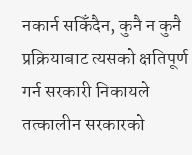नकार्न सकिँदैन, कुनै न कुनै प्रक्रियाबाट त्यसको क्षतिपूर्ण गर्न सरकारी निकायले तत्कालीन सरकारको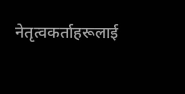नेतृत्वकर्ताहरूलाई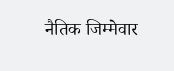नैतिक जिम्मेवार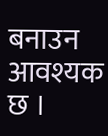बनाउन आवश्यक छ ।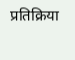प्रतिक्रिया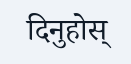दिनुहोस्